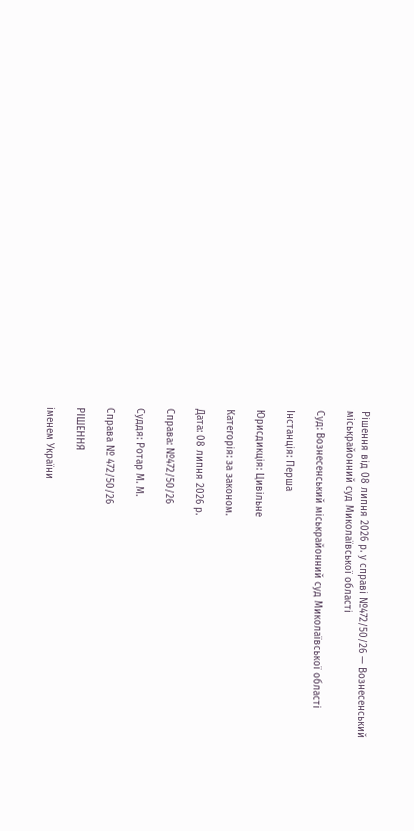Рішення від 08 липня 2026 р. у справі №472/50/26 — Вознесенський міськрайонний суд Миколаївської області

Суд: Вознесенський міськрайонний суд Миколаївської області

Інстанція: Перша

Юрисдикція: Цивільне

Категорія: за законом.

Дата: 08 липня 2026 р.

Справа: №472/50/26

Суддя: Ротар М. М.

Справа № 472/50/26

РІШЕННЯ

іменем України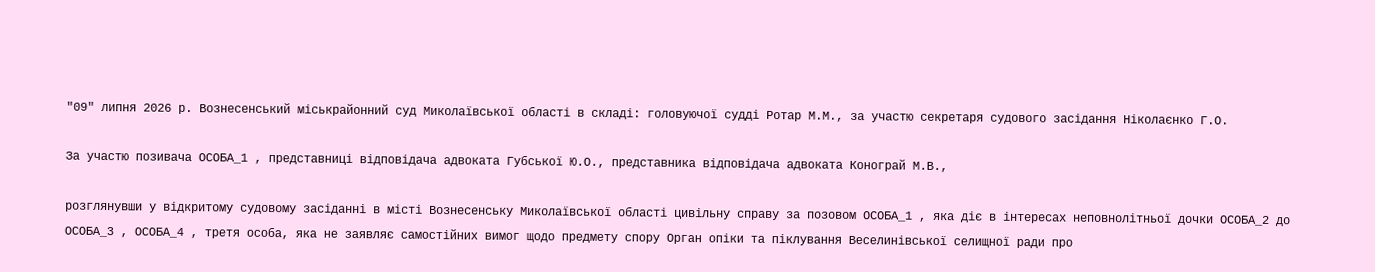"09" липня 2026 р. Вознесенський міськрайонний суд Миколаївської області в складі: головуючої судді Ротар М.М., за участю секретаря судового засідання Ніколаєнко Г.О.

За участю позивача ОСОБА_1 , представниці відповідача адвоката Губської Ю.О., представника відповідача адвоката Конограй М.В.,

розглянувши у відкритому судовому засіданні в місті Вознесенську Миколаївської області цивільну справу за позовом ОСОБА_1 , яка діє в інтересах неповнолітньої дочки ОСОБА_2 до ОСОБА_3 , ОСОБА_4 , третя особа, яка не заявляє самостійних вимог щодо предмету спору Орган опіки та піклування Веселинівської селищної ради про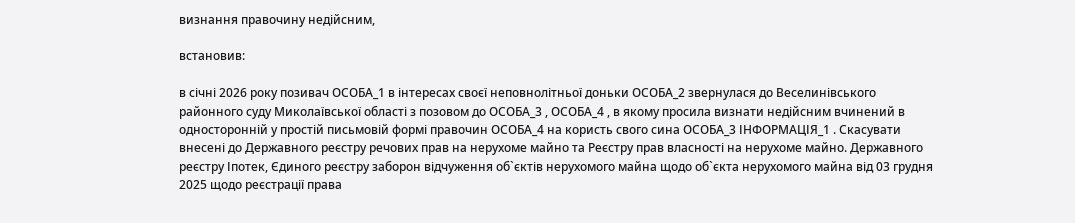визнання правочину недійсним,

встановив:

в січні 2026 року позивач ОСОБА_1 в інтересах своєї неповнолітньої доньки ОСОБА_2 звернулася до Веселинівського районного суду Миколаївської області з позовом до ОСОБА_3 , ОСОБА_4 , в якому просила визнати недійсним вчинений в односторонній у простій письмовій формі правочин ОСОБА_4 на користь свого сина ОСОБА_3 ІНФОРМАЦІЯ_1 . Скасувати внесені до Державного реєстру речових прав на нерухоме майно та Реєстру прав власності на нерухоме майно. Державного реєстру Іпотек, Єдиного реєстру заборон відчуження об`єктів нерухомого майна щодо об`єкта нерухомого майна від 03 грудня 2025 щодо реєстрації права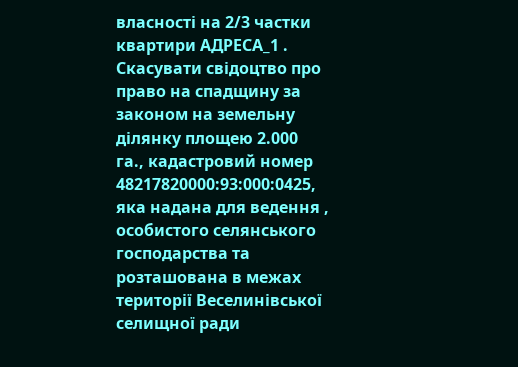власності на 2/3 частки квартири АДРЕСА_1 . Скасувати свідоцтво про право на спадщину за законом на земельну ділянку площею 2.000 га., кадастровий номер 48217820000:93:000:0425, яка надана для ведення , особистого селянського господарства та розташована в межах території Веселинівської селищної ради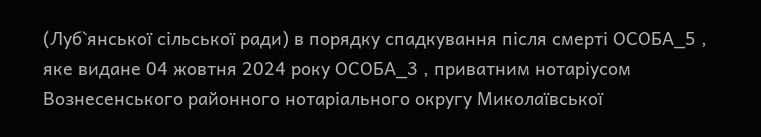(Луб`янської сільської ради) в порядку спадкування після смерті ОСОБА_5 , яке видане 04 жовтня 2024 року ОСОБА_3 , приватним нотаріусом Вознесенського районного нотаріального округу Миколаївської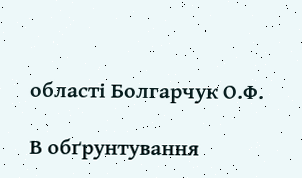області Болгарчук О.Ф.

В обґрунтування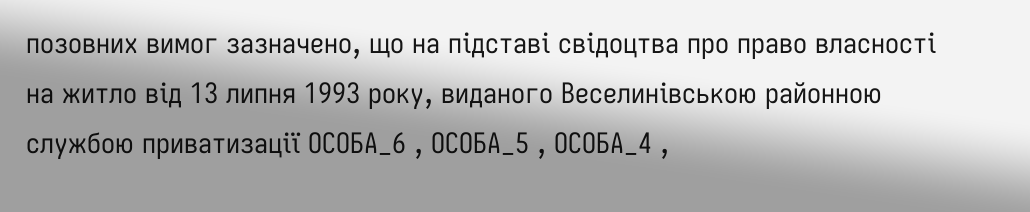позовних вимог зазначено, що на підставі свідоцтва про право власності на житло від 13 липня 1993 року, виданого Веселинівською районною службою приватизації ОСОБА_6 , ОСОБА_5 , ОСОБА_4 ,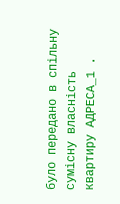було передано в спільну сумісну власність квартиру АДРЕСА_1 .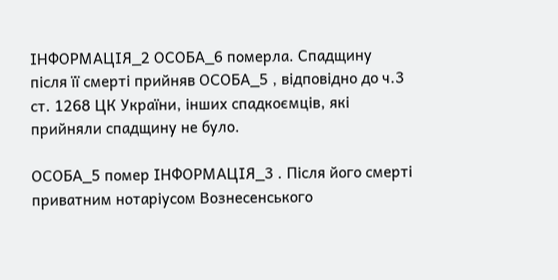ІНФОРМАЦІЯ_2 ОСОБА_6 померла. Спадщину після її смерті прийняв ОСОБА_5 , відповідно до ч.3 ст. 1268 ЦК України, інших спадкоємців, які прийняли спадщину не було.

ОСОБА_5 помер ІНФОРМАЦІЯ_3 . Після його смерті приватним нотаріусом Вознесенського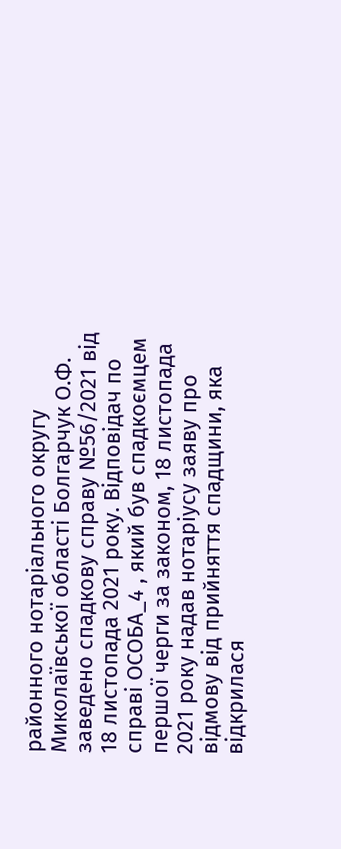районного нотаріального округу Миколаївської області Болгарчук О.Ф. заведено спадкову справу №56/2021 від 18 листопада 2021 року. Відповідач по справі ОСОБА_4 , який був спадкоємцем першої черги за законом, 18 листопада 2021 року надав нотаріусу заяву про відмову від прийняття спадщини, яка відкрилася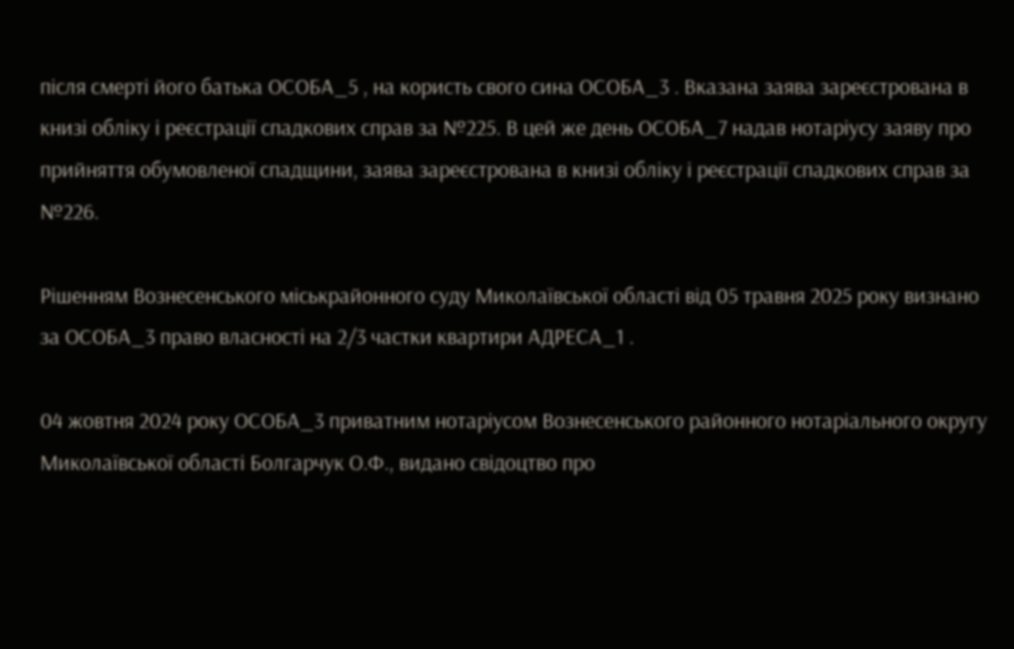після смерті його батька ОСОБА_5 , на користь свого сина ОСОБА_3 . Вказана заява зареєстрована в книзі обліку і реєстрації спадкових справ за №225. В цей же день ОСОБА_7 надав нотаріусу заяву про прийняття обумовленої спадщини, заява зареєстрована в книзі обліку і реєстрації спадкових справ за №226.

Рішенням Вознесенського міськрайонного суду Миколаївської області від 05 травня 2025 року визнано за ОСОБА_3 право власності на 2/3 частки квартири АДРЕСА_1 .

04 жовтня 2024 року ОСОБА_3 приватним нотаріусом Вознесенського районного нотаріального округу Миколаївської області Болгарчук О.Ф., видано свідоцтво про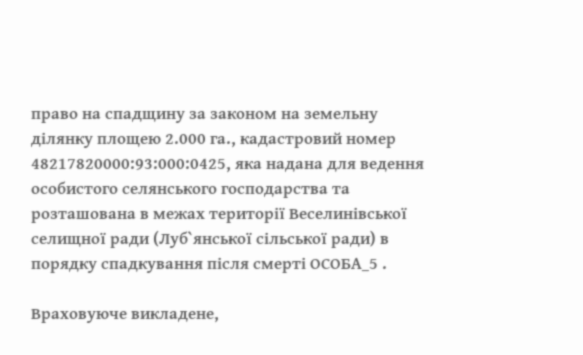право на спадщину за законом на земельну ділянку площею 2.000 га., кадастровий номер 48217820000:93:000:0425, яка надана для ведення особистого селянського господарства та розташована в межах території Веселинівської селищної ради (Луб`янської сільської ради) в порядку спадкування після смерті ОСОБА_5 .

Враховуюче викладене,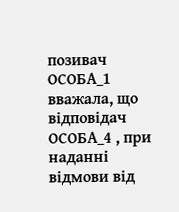позивач ОСОБА_1 вважала, що відповідач ОСОБА_4 , при наданні відмови від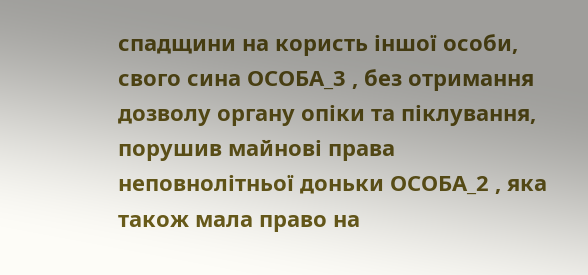спадщини на користь іншої особи, свого сина ОСОБА_3 , без отримання дозволу органу опіки та піклування, порушив майнові права неповнолітньої доньки ОСОБА_2 , яка також мала право на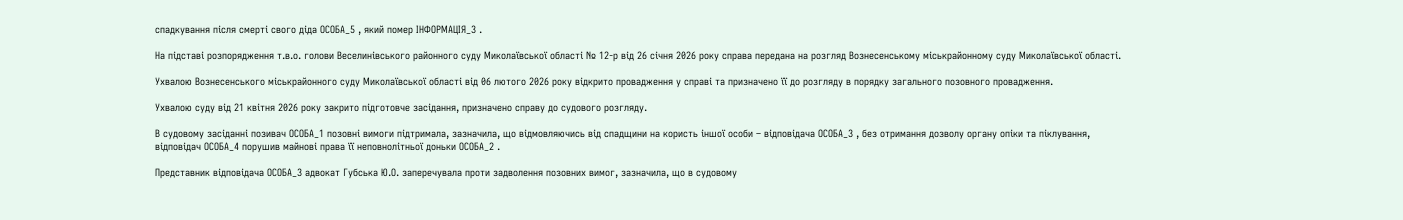спадкування після смерті свого діда ОСОБА_5 , який помер ІНФОРМАЦІЯ_3 .

На підставі розпорядження т.в.о. голови Веселинівського районного суду Миколаївської області № 12-р від 26 січня 2026 року справа передана на розгляд Вознесенському міськрайонному суду Миколаївської області.

Ухвалою Вознесенського міськрайонного суду Миколаївської області від 06 лютого 2026 року відкрито провадження у справі та призначено її до розгляду в порядку загального позовного провадження.

Ухвалою суду від 21 квітня 2026 року закрито підготовче засідання, призначено справу до судового розгляду.

В судовому засіданні позивач ОСОБА_1 позовні вимоги підтримала, зазначила, що відмовляючись від спадщини на користь іншої особи – відповідача ОСОБА_3 , без отримання дозволу органу опіки та піклування, відповідач ОСОБА_4 порушив майнові права її неповнолітньої доньки ОСОБА_2 .

Представник відповідача ОСОБА_3 адвокат Губська Ю.О. заперечувала проти задволення позовних вимог, зазначила, що в судовому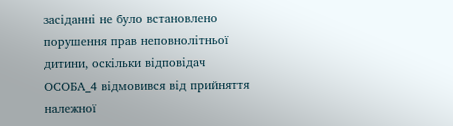засіданні не було встановлено порушення прав неповнолітньої дитини, оскільки відповідач ОСОБА_4 відмовився від прийняття належної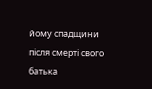йому спадщини після смерті свого батька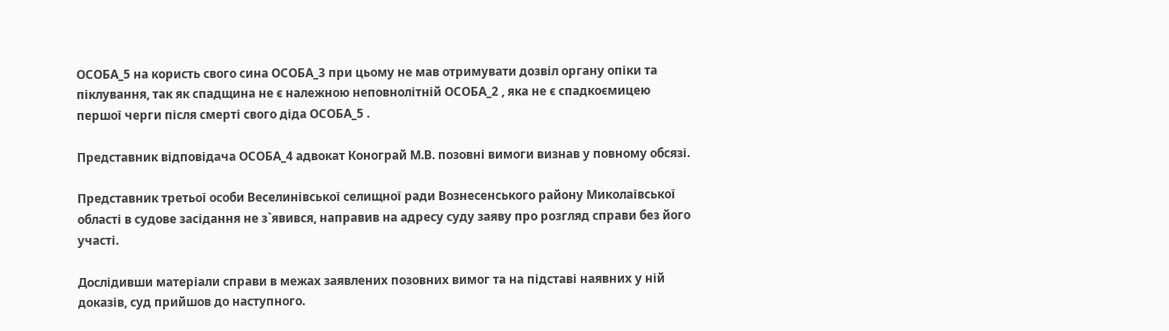ОСОБА_5 на користь свого сина ОСОБА_3 при цьому не мав отримувати дозвіл органу опіки та піклування, так як спадщина не є належною неповнолітній ОСОБА_2 , яка не є спадкоємицею першої черги після смерті свого діда ОСОБА_5 .

Представник відповідача ОСОБА_4 адвокат Конограй М.В. позовні вимоги визнав у повному обсязі.

Представник третьої особи Веселинівської селищної ради Вознесенського району Миколаївської області в судове засідання не з`явився, направив на адресу суду заяву про розгляд справи без його участі.

Дослідивши матеріали справи в межах заявлених позовних вимог та на підставі наявних у ній доказів, суд прийшов до наступного.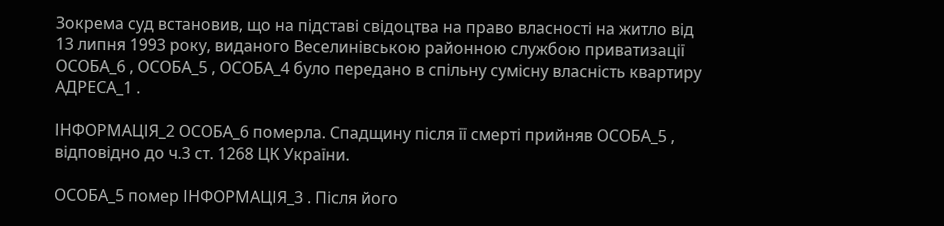Зокрема суд встановив, що на підставі свідоцтва на право власності на житло від 13 липня 1993 року, виданого Веселинівською районною службою приватизації ОСОБА_6 , ОСОБА_5 , ОСОБА_4 було передано в спільну сумісну власність квартиру АДРЕСА_1 .

ІНФОРМАЦІЯ_2 ОСОБА_6 померла. Спадщину після її смерті прийняв ОСОБА_5 , відповідно до ч.3 ст. 1268 ЦК України.

ОСОБА_5 помер ІНФОРМАЦІЯ_3 . Після його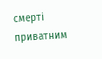смерті приватним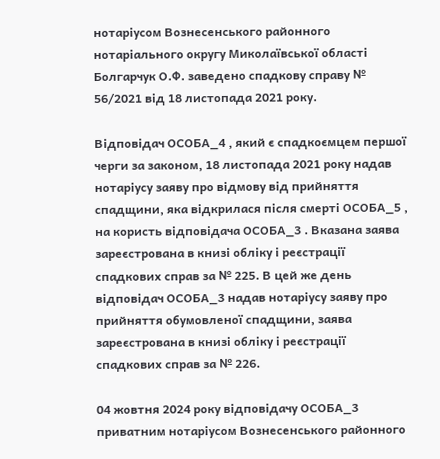нотаріусом Вознесенського районного нотаріального округу Миколаївської області Болгарчук О.Ф. заведено спадкову справу № 56/2021 від 18 листопада 2021 року.

Відповідач ОСОБА_4 , який є спадкоємцем першої черги за законом, 18 листопада 2021 року надав нотаріусу заяву про відмову від прийняття спадщини, яка відкрилася після смерті ОСОБА_5 , на користь відповідача ОСОБА_3 . Вказана заява зареєстрована в книзі обліку і реєстрації спадкових справ за № 225. В цей же день відповідач ОСОБА_3 надав нотаріусу заяву про прийняття обумовленої спадщини, заява зареєстрована в книзі обліку і реєстрації спадкових справ за № 226.

04 жовтня 2024 року відповідачу ОСОБА_3 приватним нотаріусом Вознесенського районного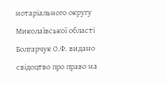нотаріального округу Миколаївської області Болгарчук О.Ф. видано свідоцтво про право на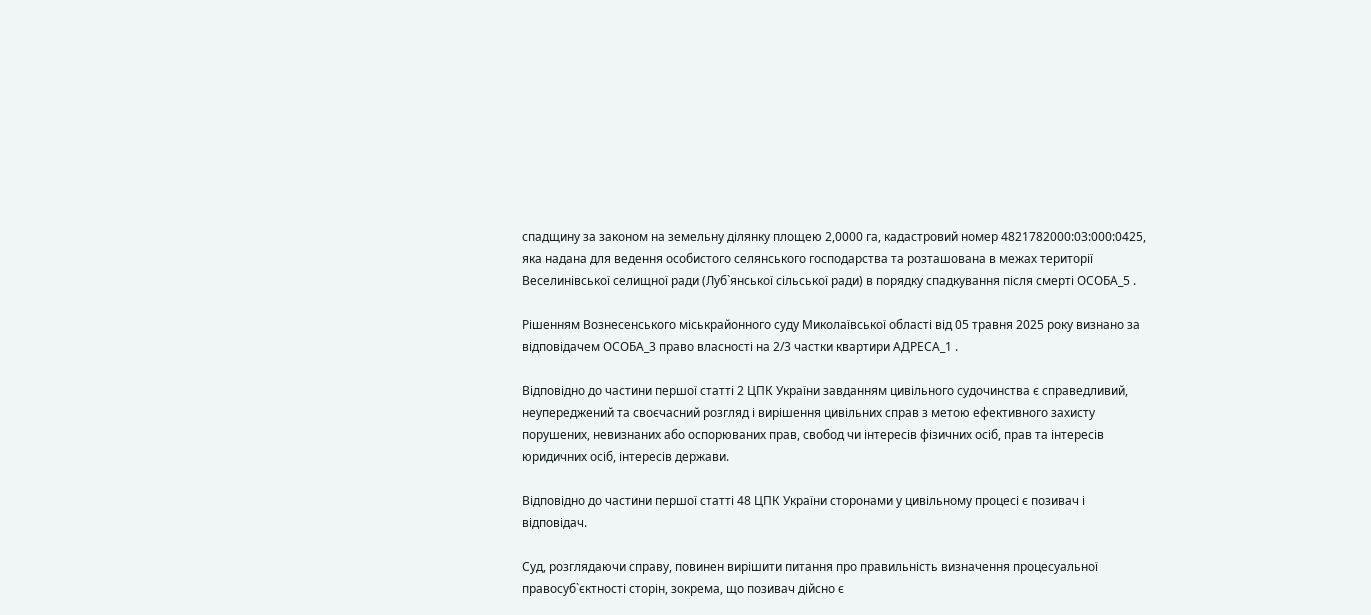спадщину за законом на земельну ділянку площею 2,0000 га, кадастровий номер 4821782000:03:000:0425, яка надана для ведення особистого селянського господарства та розташована в межах території Веселинівської селищної ради (Луб`янської сільської ради) в порядку спадкування після смерті ОСОБА_5 .

Рішенням Вознесенського міськрайонного суду Миколаївської області від 05 травня 2025 року визнано за відповідачем ОСОБА_3 право власності на 2/3 частки квартири АДРЕСА_1 .

Відповідно до частини першої статті 2 ЦПК України завданням цивільного судочинства є справедливий, неупереджений та своєчасний розгляд і вирішення цивільних справ з метою ефективного захисту порушених, невизнаних або оспорюваних прав, свобод чи інтересів фізичних осіб, прав та інтересів юридичних осіб, інтересів держави.

Відповідно до частини першої статті 48 ЦПК України сторонами у цивільному процесі є позивач і відповідач.

Суд, розглядаючи справу, повинен вирішити питання про правильність визначення процесуальної правосуб`єктності сторін, зокрема, що позивач дійсно є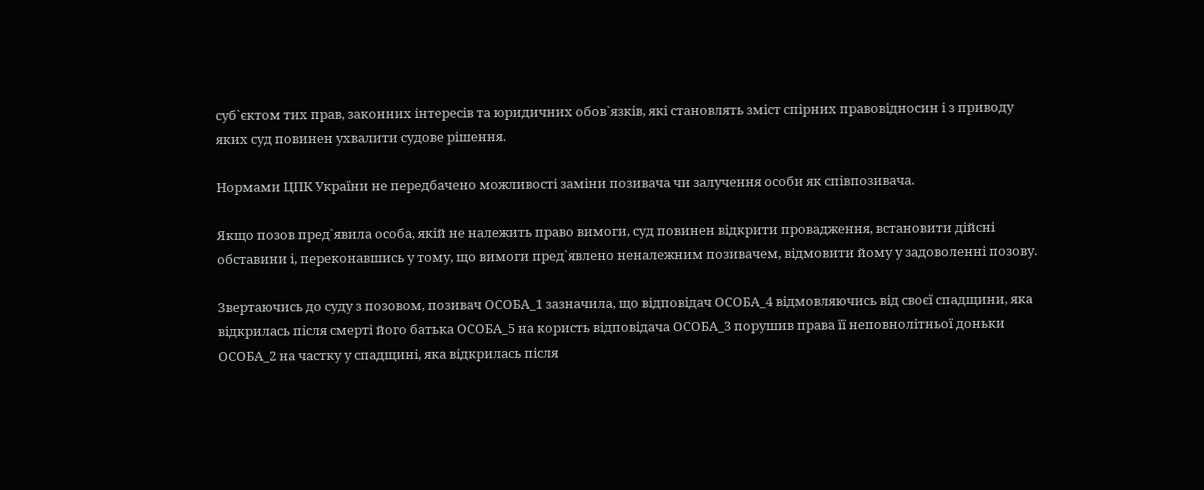суб`єктом тих прав, законних інтересів та юридичних обов`язків, які становлять зміст спірних правовідносин і з приводу яких суд повинен ухвалити судове рішення.

Нормами ЦПК України не передбачено можливості заміни позивача чи залучення особи як співпозивача.

Якщо позов пред`явила особа, якій не належить право вимоги, суд повинен відкрити провадження, встановити дійсні обставини і, переконавшись у тому, що вимоги пред`явлено неналежним позивачем, відмовити йому у задоволенні позову.

Звертаючись до суду з позовом, позивач ОСОБА_1 зазначила, що відповідач ОСОБА_4 відмовляючись від своєї спадщини, яка відкрилась після смерті його батька ОСОБА_5 на користь відповідача ОСОБА_3 порушив права її неповнолітньої доньки ОСОБА_2 на частку у спадщині, яка відкрилась після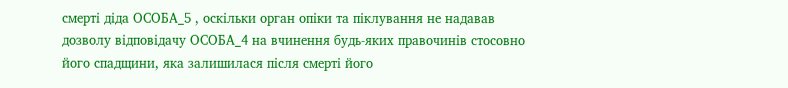смерті діда ОСОБА_5 , оскільки орган опіки та піклування не надавав дозволу відповідачу ОСОБА_4 на вчинення будь-яких правочинів стосовно його спадщини, яка залишилася після смерті його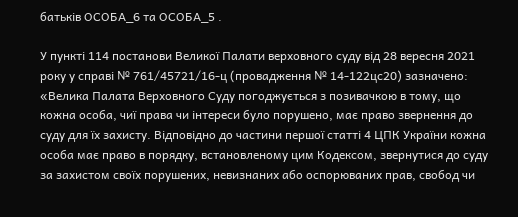батьків ОСОБА_6 та ОСОБА_5 .

У пункті 114 постанови Великої Палати верховного суду від 28 вересня 2021 року у справі № 761/45721/16-ц (провадження № 14-122цс20) зазначено: «Велика Палата Верховного Суду погоджується з позивачкою в тому, що кожна особа, чиї права чи інтереси було порушено, має право звернення до суду для їх захисту. Відповідно до частини першої статті 4 ЦПК України кожна особа має право в порядку, встановленому цим Кодексом, звернутися до суду за захистом своїх порушених, невизнаних або оспорюваних прав, свобод чи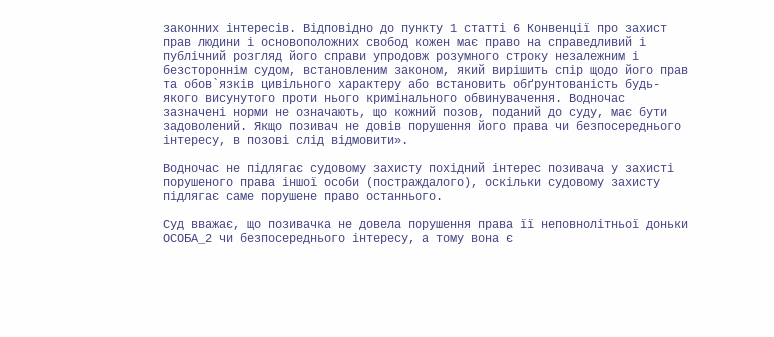законних інтересів. Відповідно до пункту 1 статті 6 Конвенції про захист прав людини і основоположних свобод кожен має право на справедливий і публічний розгляд його справи упродовж розумного строку незалежним і безстороннім судом, встановленим законом, який вирішить спір щодо його прав та обов`язків цивільного характеру або встановить обґрунтованість будь-якого висунутого проти нього кримінального обвинувачення. Водночас зазначені норми не означають, що кожний позов, поданий до суду, має бути задоволений. Якщо позивач не довів порушення його права чи безпосереднього інтересу, в позові слід відмовити».

Водночас не підлягає судовому захисту похідний інтерес позивача у захисті порушеного права іншої особи (постраждалого), оскільки судовому захисту підлягає саме порушене право останнього.

Суд вважає, що позивачка не довела порушення права її неповнолітньої доньки ОСОБА_2 чи безпосереднього інтересу, а тому вона є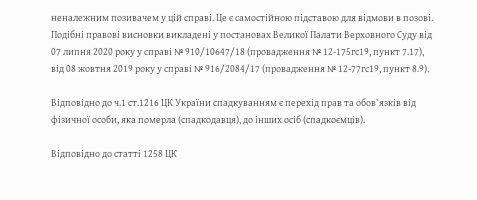неналежним позивачем у цій справі. Це є самостійною підставою для відмови в позові. Подібні правові висновки викладені у постановах Великої Палати Верховного Суду від 07 липня 2020 року у справі № 910/10647/18 (провадження № 12-175гс19, пункт 7.17), від 08 жовтня 2019 року у справі № 916/2084/17 (провадження № 12-77гс19, пункт 8.9).

Відповідно до ч.1 ст.1216 ЦК України спадкуванням є перехід прав та обов`язків від фізичної особи, яка померла (спадкодавця), до інших осіб (спадкоємців).

Відповідно до статті 1258 ЦК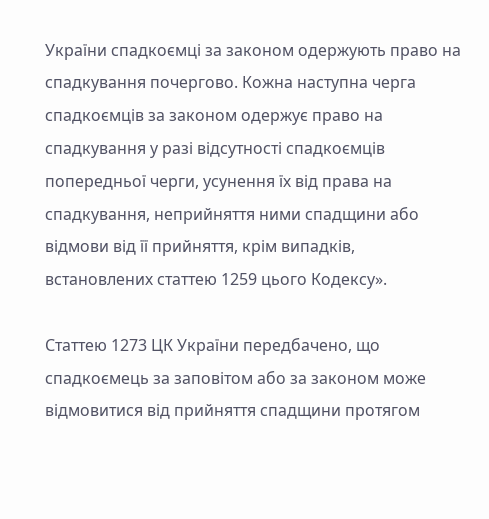України спадкоємці за законом одержують право на спадкування почергово. Кожна наступна черга спадкоємців за законом одержує право на спадкування у разі відсутності спадкоємців попередньої черги, усунення їх від права на спадкування, неприйняття ними спадщини або відмови від її прийняття, крім випадків, встановлених статтею 1259 цього Кодексу».

Статтею 1273 ЦК України передбачено, що спадкоємець за заповітом або за законом може відмовитися від прийняття спадщини протягом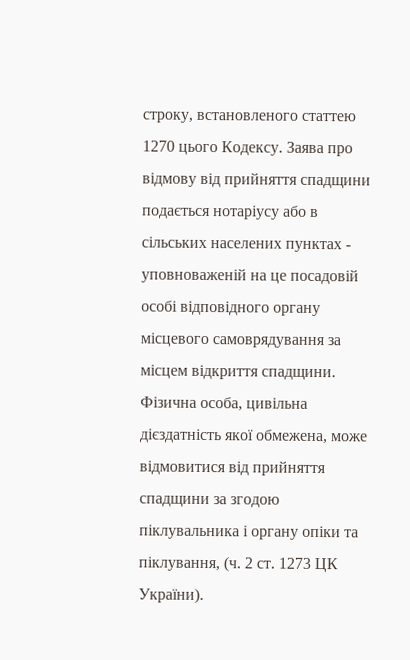строку, встановленого статтею 1270 цього Кодексу. Заява про відмову від прийняття спадщини подається нотаріусу або в сільських населених пунктах - уповноваженій на це посадовій особі відповідного органу місцевого самоврядування за місцем відкриття спадщини. Фізична особа, цивільна дієздатність якої обмежена, може відмовитися від прийняття спадщини за згодою піклувальника і органу опіки та піклування, (ч. 2 ст. 1273 ЦК України).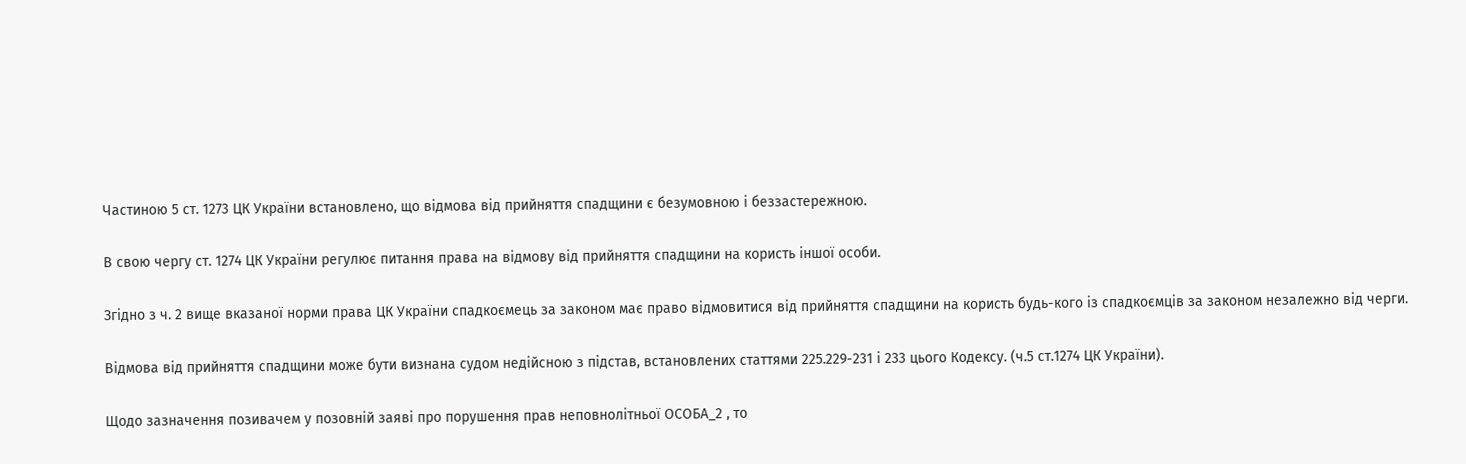Частиною 5 ст. 1273 ЦК України встановлено, що відмова від прийняття спадщини є безумовною і беззастережною.

В свою чергу ст. 1274 ЦК України регулює питання права на відмову від прийняття спадщини на користь іншої особи.

Згідно з ч. 2 вище вказаної норми права ЦК України спадкоємець за законом має право відмовитися від прийняття спадщини на користь будь-кого із спадкоємців за законом незалежно від черги.

Відмова від прийняття спадщини може бути визнана судом недійсною з підстав, встановлених статтями 225.229-231 і 233 цього Кодексу. (ч.5 ст.1274 ЦК України).

Щодо зазначення позивачем у позовній заяві про порушення прав неповнолітньої ОСОБА_2 , то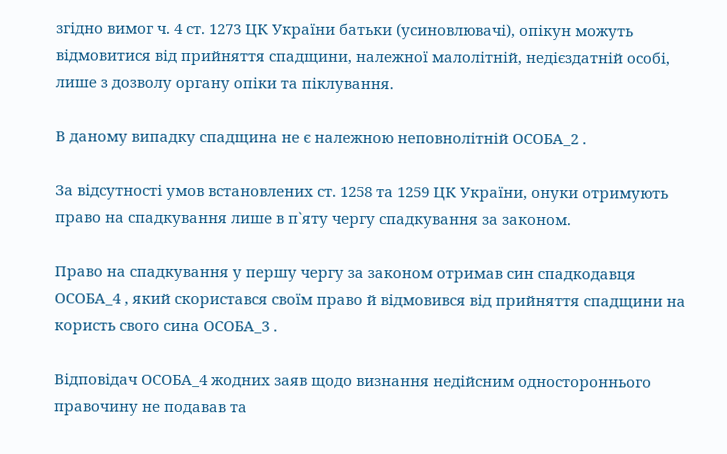згідно вимог ч. 4 ст. 1273 ЦК України батьки (усиновлювачі), опікун можуть відмовитися від прийняття спадщини, належної малолітній, недієздатній особі, лише з дозволу органу опіки та піклування.

В даному випадку спадщина не є належною неповнолітній ОСОБА_2 .

За відсутності умов встановлених ст. 1258 та 1259 ЦК України, онуки отримують право на спадкування лише в п`яту чергу спадкування за законом.

Право на спадкування у першу чергу за законом отримав син спадкодавця ОСОБА_4 , який скористався своїм право й відмовився від прийняття спадщини на користь свого сина ОСОБА_3 .

Відповідач ОСОБА_4 жодних заяв щодо визнання недійсним одностороннього правочину не подавав та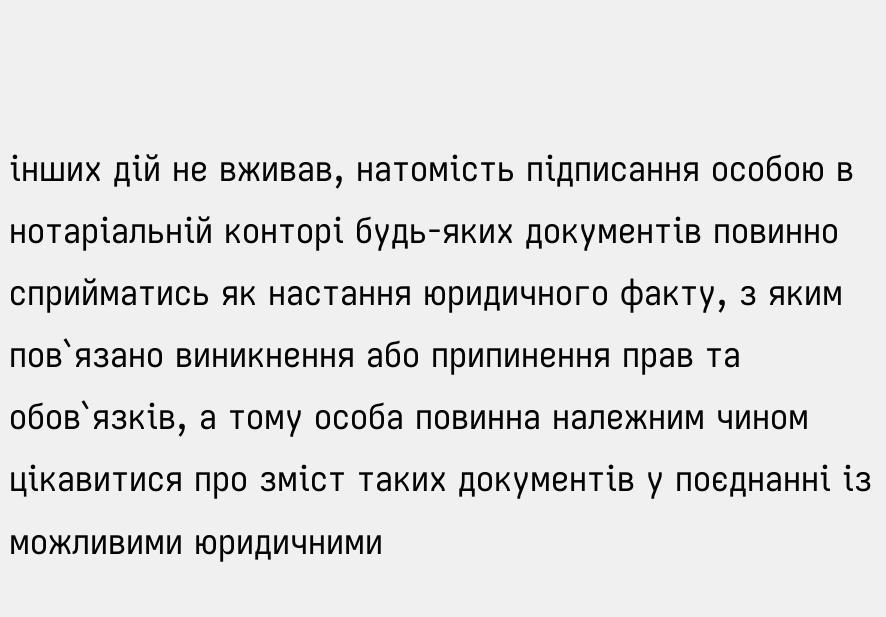інших дій не вживав, натомість підписання особою в нотаріальній конторі будь-яких документів повинно сприйматись як настання юридичного факту, з яким пов`язано виникнення або припинення прав та обов`язків, а тому особа повинна належним чином цікавитися про зміст таких документів у поєднанні із можливими юридичними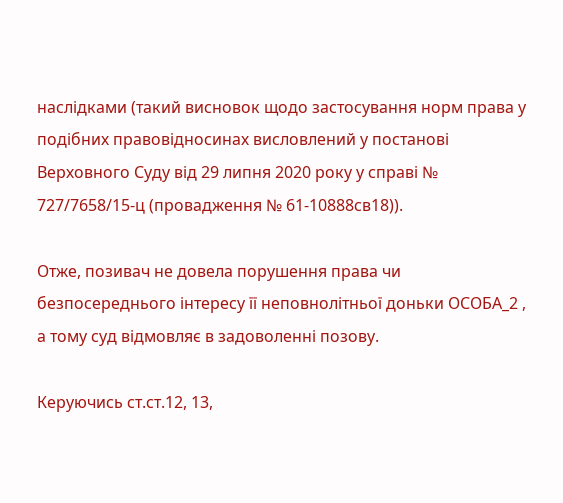наслідками (такий висновок щодо застосування норм права у подібних правовідносинах висловлений у постанові Верховного Суду від 29 липня 2020 року у справі № 727/7658/15-ц (провадження № 61-10888св18)).

Отже, позивач не довела порушення права чи безпосереднього інтересу її неповнолітньої доньки ОСОБА_2 , а тому суд відмовляє в задоволенні позову.

Керуючись ст.ст.12, 13,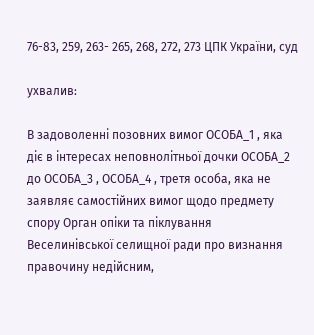76-83, 259, 263- 265, 268, 272, 273 ЦПК України, суд

ухвалив:

В задоволенні позовних вимог ОСОБА_1 , яка діє в інтересах неповнолітньої дочки ОСОБА_2 до ОСОБА_3 , ОСОБА_4 , третя особа, яка не заявляє самостійних вимог щодо предмету спору Орган опіки та піклування Веселинівської селищної ради про визнання правочину недійсним,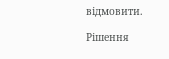відмовити.

Рішення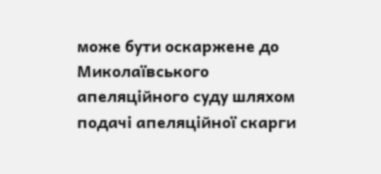може бути оскаржене до Миколаївського апеляційного суду шляхом подачі апеляційної скарги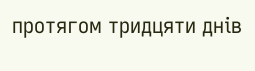протягом тридцяти днів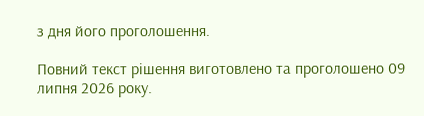з дня його проголошення.

Повний текст рішення виготовлено та проголошено 09 липня 2026 року.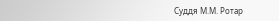Суддя М.М. Ротар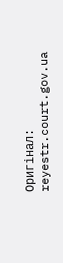Оригінал: reyestr.court.gov.ua